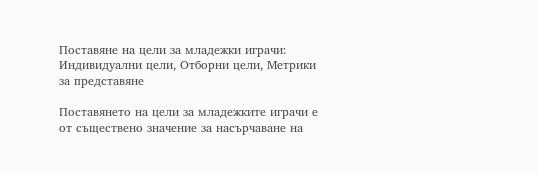Поставяне на цели за младежки играчи: Индивидуални цели, Отборни цели, Метрики за представяне

Поставянето на цели за младежките играчи е от съществено значение за насърчаване на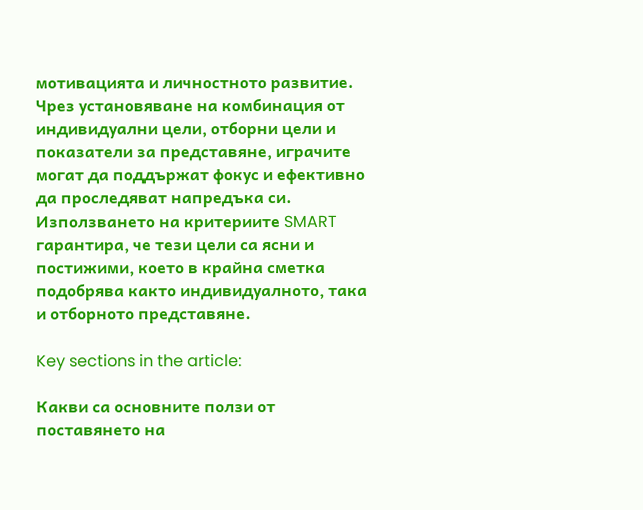мотивацията и личностното развитие. Чрез установяване на комбинация от индивидуални цели, отборни цели и показатели за представяне, играчите могат да поддържат фокус и ефективно да проследяват напредъка си. Използването на критериите SMART гарантира, че тези цели са ясни и постижими, което в крайна сметка подобрява както индивидуалното, така и отборното представяне.

Key sections in the article:

Какви са основните ползи от поставянето на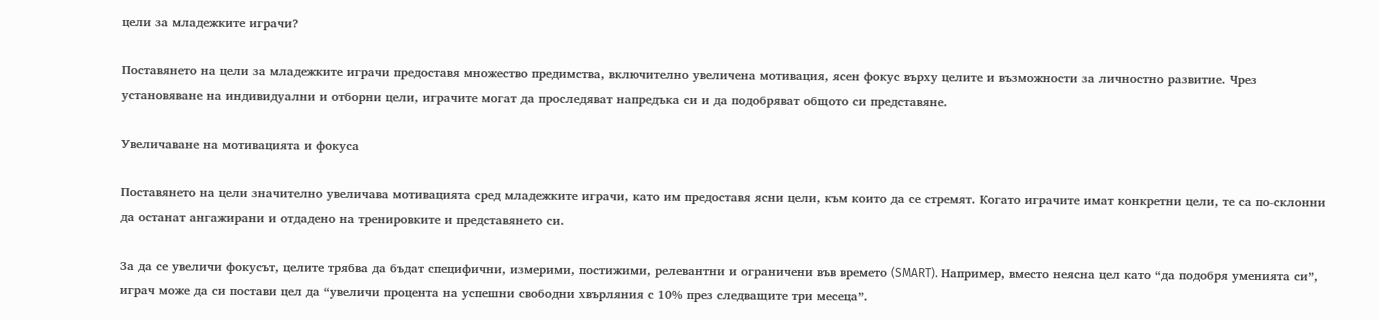цели за младежките играчи?

Поставянето на цели за младежките играчи предоставя множество предимства, включително увеличена мотивация, ясен фокус върху целите и възможности за личностно развитие. Чрез установяване на индивидуални и отборни цели, играчите могат да проследяват напредъка си и да подобряват общото си представяне.

Увеличаване на мотивацията и фокуса

Поставянето на цели значително увеличава мотивацията сред младежките играчи, като им предоставя ясни цели, към които да се стремят. Когато играчите имат конкретни цели, те са по-склонни да останат ангажирани и отдадено на тренировките и представянето си.

За да се увеличи фокусът, целите трябва да бъдат специфични, измерими, постижими, релевантни и ограничени във времето (SMART). Например, вместо неясна цел като “да подобря уменията си”, играч може да си постави цел да “увеличи процента на успешни свободни хвърляния с 10% през следващите три месеца”.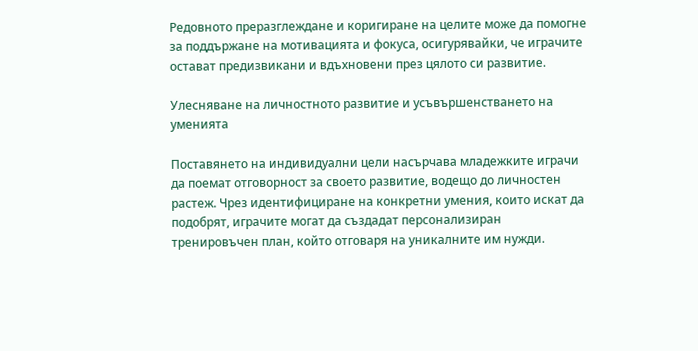Редовното преразглеждане и коригиране на целите може да помогне за поддържане на мотивацията и фокуса, осигурявайки, че играчите остават предизвикани и вдъхновени през цялото си развитие.

Улесняване на личностното развитие и усъвършенстването на уменията

Поставянето на индивидуални цели насърчава младежките играчи да поемат отговорност за своето развитие, водещо до личностен растеж. Чрез идентифициране на конкретни умения, които искат да подобрят, играчите могат да създадат персонализиран тренировъчен план, който отговаря на уникалните им нужди.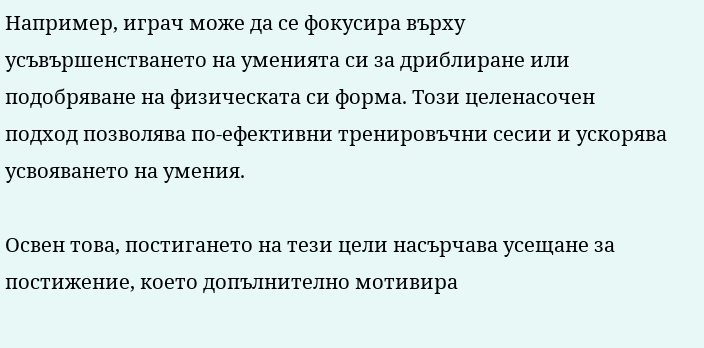Например, играч може да се фокусира върху усъвършенстването на уменията си за дриблиране или подобряване на физическата си форма. Този целенасочен подход позволява по-ефективни тренировъчни сесии и ускорява усвояването на умения.

Освен това, постигането на тези цели насърчава усещане за постижение, което допълнително мотивира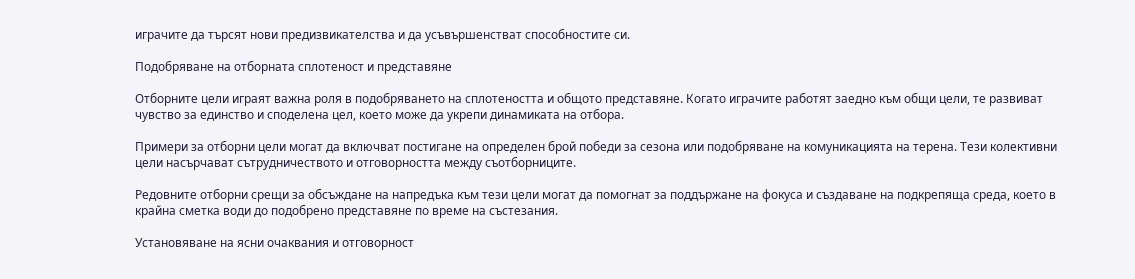играчите да търсят нови предизвикателства и да усъвършенстват способностите си.

Подобряване на отборната сплотеност и представяне

Отборните цели играят важна роля в подобряването на сплотеността и общото представяне. Когато играчите работят заедно към общи цели, те развиват чувство за единство и споделена цел, което може да укрепи динамиката на отбора.

Примери за отборни цели могат да включват постигане на определен брой победи за сезона или подобряване на комуникацията на терена. Тези колективни цели насърчават сътрудничеството и отговорността между съотборниците.

Редовните отборни срещи за обсъждане на напредъка към тези цели могат да помогнат за поддържане на фокуса и създаване на подкрепяща среда, което в крайна сметка води до подобрено представяне по време на състезания.

Установяване на ясни очаквания и отговорност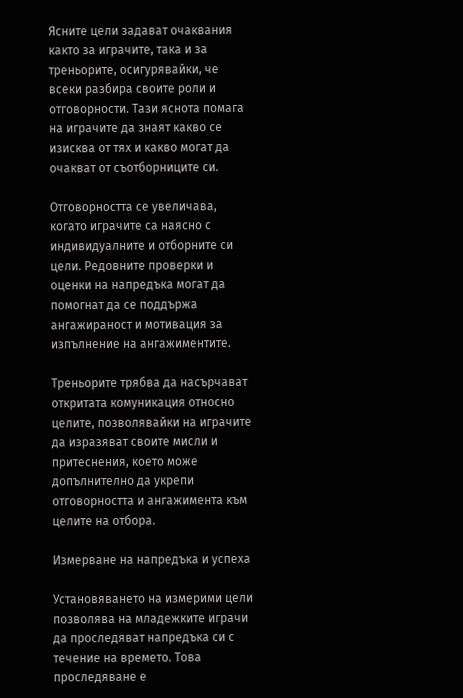Ясните цели задават очаквания както за играчите, така и за треньорите, осигурявайки, че всеки разбира своите роли и отговорности. Тази яснота помага на играчите да знаят какво се изисква от тях и какво могат да очакват от съотборниците си.

Отговорността се увеличава, когато играчите са наясно с индивидуалните и отборните си цели. Редовните проверки и оценки на напредъка могат да помогнат да се поддържа ангажираност и мотивация за изпълнение на ангажиментите.

Треньорите трябва да насърчават откритата комуникация относно целите, позволявайки на играчите да изразяват своите мисли и притеснения, което може допълнително да укрепи отговорността и ангажимента към целите на отбора.

Измерване на напредъка и успеха

Установяването на измерими цели позволява на младежките играчи да проследяват напредъка си с течение на времето. Това проследяване е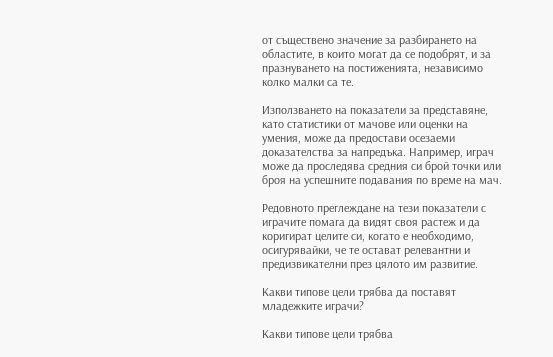от съществено значение за разбирането на областите, в които могат да се подобрят, и за празнуването на постиженията, независимо колко малки са те.

Използването на показатели за представяне, като статистики от мачове или оценки на умения, може да предостави осезаеми доказателства за напредъка. Например, играч може да проследява средния си брой точки или броя на успешните подавания по време на мач.

Редовното преглеждане на тези показатели с играчите помага да видят своя растеж и да коригират целите си, когато е необходимо, осигурявайки, че те остават релевантни и предизвикателни през цялото им развитие.

Какви типове цели трябва да поставят младежките играчи?

Какви типове цели трябва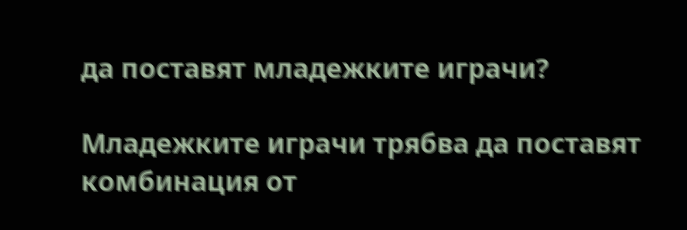да поставят младежките играчи?

Младежките играчи трябва да поставят комбинация от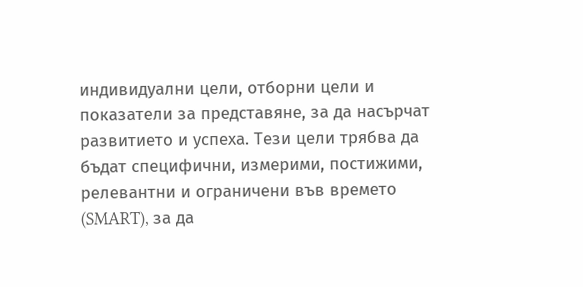индивидуални цели, отборни цели и показатели за представяне, за да насърчат развитието и успеха. Тези цели трябва да бъдат специфични, измерими, постижими, релевантни и ограничени във времето (SMART), за да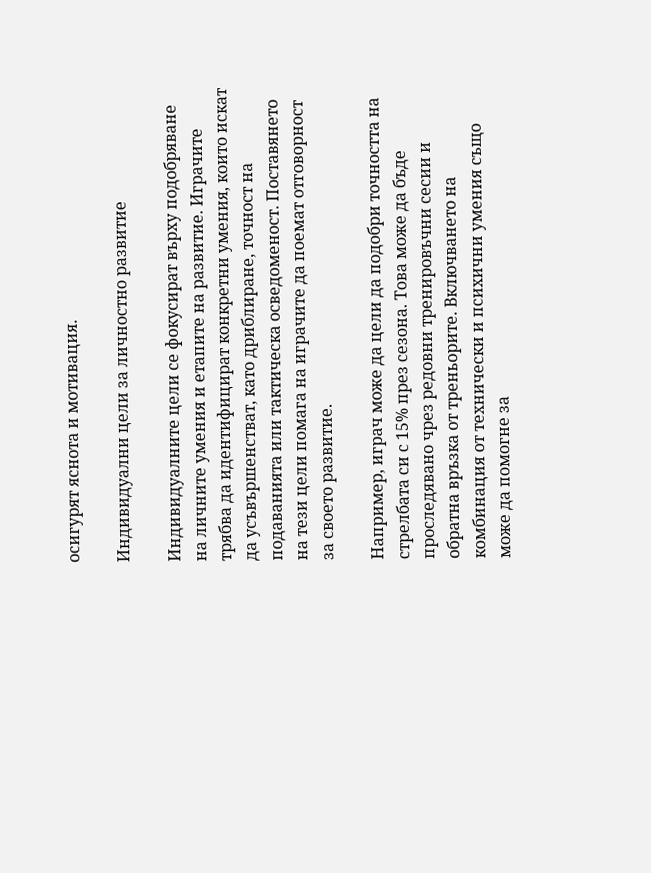осигурят яснота и мотивация.

Индивидуални цели за личностно развитие

Индивидуалните цели се фокусират върху подобряване на личните умения и етапите на развитие. Играчите трябва да идентифицират конкретни умения, които искат да усъвършенстват, като дриблиране, точност на подаванията или тактическа осведоменост. Поставянето на тези цели помага на играчите да поемат отговорност за своето развитие.

Например, играч може да цели да подобри точността на стрелбата си с 15% през сезона. Това може да бъде проследявано чрез редовни тренировъчни сесии и обратна връзка от треньорите. Включването на комбинация от технически и психични умения също може да помогне за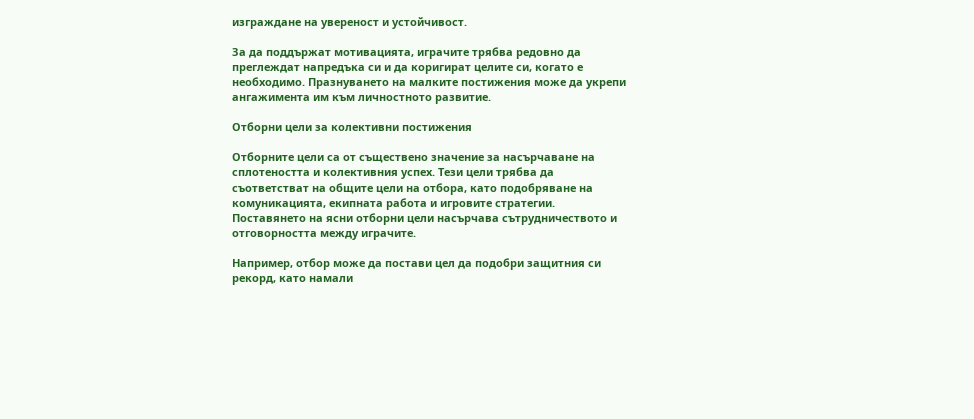изграждане на увереност и устойчивост.

За да поддържат мотивацията, играчите трябва редовно да преглеждат напредъка си и да коригират целите си, когато е необходимо. Празнуването на малките постижения може да укрепи ангажимента им към личностното развитие.

Отборни цели за колективни постижения

Отборните цели са от съществено значение за насърчаване на сплотеността и колективния успех. Тези цели трябва да съответстват на общите цели на отбора, като подобряване на комуникацията, екипната работа и игровите стратегии. Поставянето на ясни отборни цели насърчава сътрудничеството и отговорността между играчите.

Например, отбор може да постави цел да подобри защитния си рекорд, като намали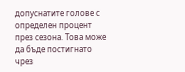допуснатите голове с определен процент през сезона. Това може да бъде постигнато чрез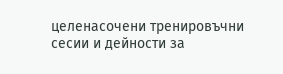целенасочени тренировъчни сесии и дейности за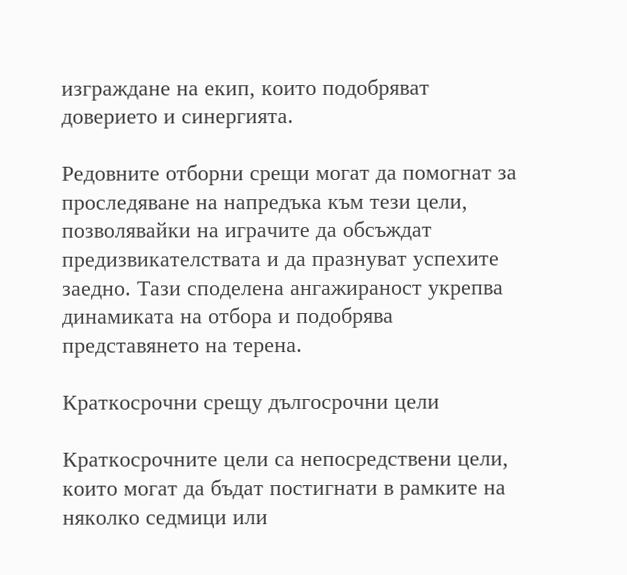изграждане на екип, които подобряват доверието и синергията.

Редовните отборни срещи могат да помогнат за проследяване на напредъка към тези цели, позволявайки на играчите да обсъждат предизвикателствата и да празнуват успехите заедно. Тази споделена ангажираност укрепва динамиката на отбора и подобрява представянето на терена.

Краткосрочни срещу дългосрочни цели

Краткосрочните цели са непосредствени цели, които могат да бъдат постигнати в рамките на няколко седмици или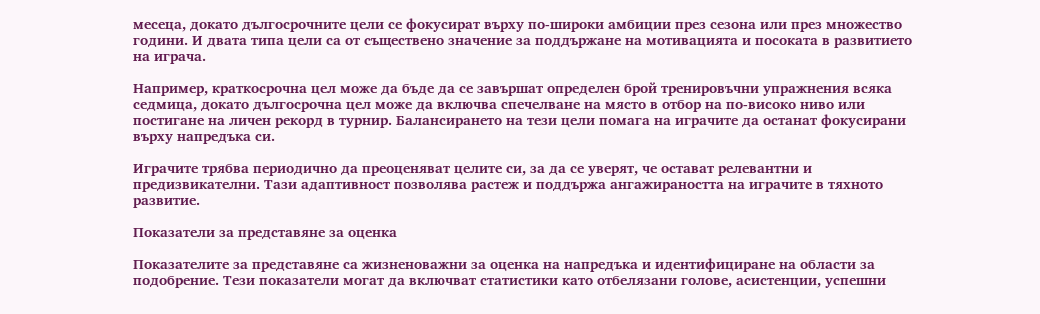месеца, докато дългосрочните цели се фокусират върху по-широки амбиции през сезона или през множество години. И двата типа цели са от съществено значение за поддържане на мотивацията и посоката в развитието на играча.

Например, краткосрочна цел може да бъде да се завършат определен брой тренировъчни упражнения всяка седмица, докато дългосрочна цел може да включва спечелване на място в отбор на по-високо ниво или постигане на личен рекорд в турнир. Балансирането на тези цели помага на играчите да останат фокусирани върху напредъка си.

Играчите трябва периодично да преоценяват целите си, за да се уверят, че остават релевантни и предизвикателни. Тази адаптивност позволява растеж и поддържа ангажираността на играчите в тяхното развитие.

Показатели за представяне за оценка

Показателите за представяне са жизненоважни за оценка на напредъка и идентифициране на области за подобрение. Тези показатели могат да включват статистики като отбелязани голове, асистенции, успешни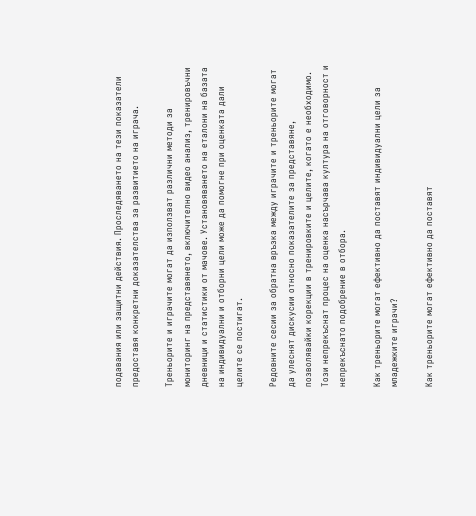подавания или защитни действия. Проследяването на тези показатели предоставя конкретни доказателства за развитието на играча.

Треньорите и играчите могат да използват различни методи за мониторинг на представянето, включително видео анализ, тренировъчни дневници и статистики от мачове. Установяването на еталони на базата на индивидуални и отборни цели може да помогне при оценката дали целите се постигат.

Редовните сесии за обратна връзка между играчите и треньорите могат да улеснят дискусии относно показателите за представяне, позволявайки корекции в тренировките и целите, когато е необходимо. Този непрекъснат процес на оценка насърчава култура на отговорност и непрекъснато подобрение в отбора.

Как треньорите могат ефективно да поставят индивидуални цели за младежките играчи?

Как треньорите могат ефективно да поставят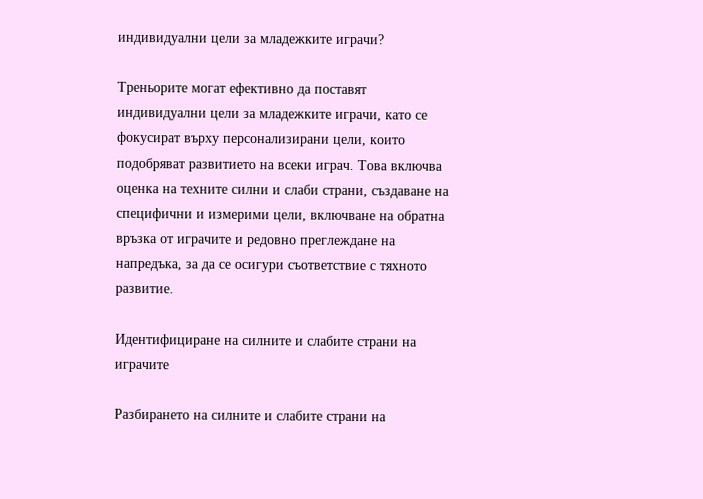индивидуални цели за младежките играчи?

Треньорите могат ефективно да поставят индивидуални цели за младежките играчи, като се фокусират върху персонализирани цели, които подобряват развитието на всеки играч. Това включва оценка на техните силни и слаби страни, създаване на специфични и измерими цели, включване на обратна връзка от играчите и редовно преглеждане на напредъка, за да се осигури съответствие с тяхното развитие.

Идентифициране на силните и слабите страни на играчите

Разбирането на силните и слабите страни на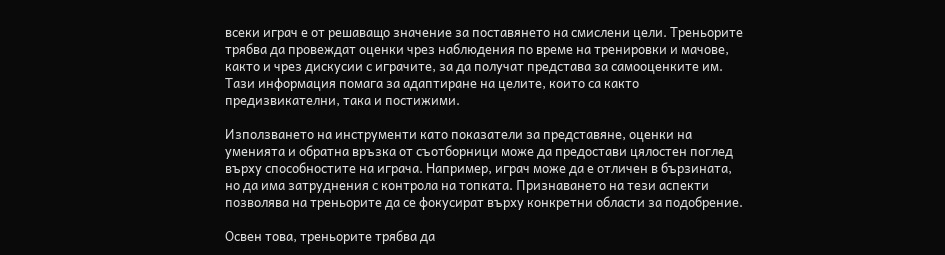всеки играч е от решаващо значение за поставянето на смислени цели. Треньорите трябва да провеждат оценки чрез наблюдения по време на тренировки и мачове, както и чрез дискусии с играчите, за да получат представа за самооценките им. Тази информация помага за адаптиране на целите, които са както предизвикателни, така и постижими.

Използването на инструменти като показатели за представяне, оценки на уменията и обратна връзка от съотборници може да предостави цялостен поглед върху способностите на играча. Например, играч може да е отличен в бързината, но да има затруднения с контрола на топката. Признаването на тези аспекти позволява на треньорите да се фокусират върху конкретни области за подобрение.

Освен това, треньорите трябва да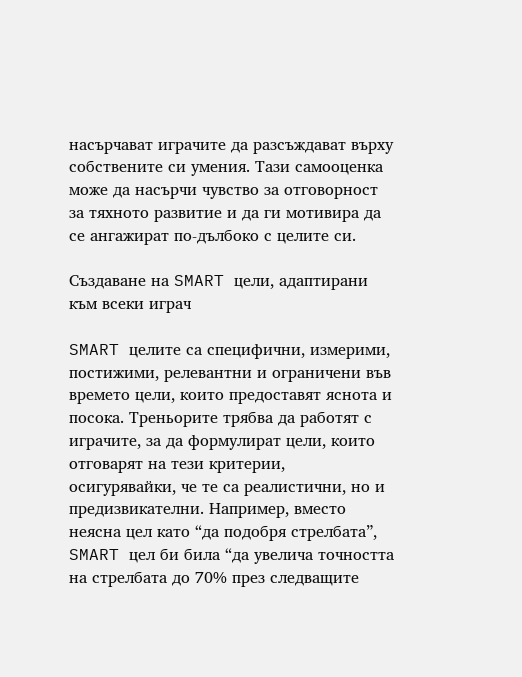насърчават играчите да разсъждават върху собствените си умения. Тази самооценка може да насърчи чувство за отговорност за тяхното развитие и да ги мотивира да се ангажират по-дълбоко с целите си.

Създаване на SMART цели, адаптирани към всеки играч

SMART целите са специфични, измерими, постижими, релевантни и ограничени във времето цели, които предоставят яснота и посока. Треньорите трябва да работят с играчите, за да формулират цели, които отговарят на тези критерии, осигурявайки, че те са реалистични, но и предизвикателни. Например, вместо неясна цел като “да подобря стрелбата”, SMART цел би била “да увелича точността на стрелбата до 70% през следващите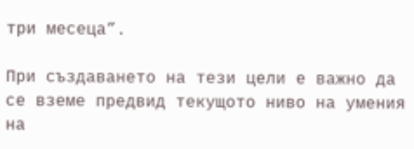три месеца”.

При създаването на тези цели е важно да се вземе предвид текущото ниво на умения на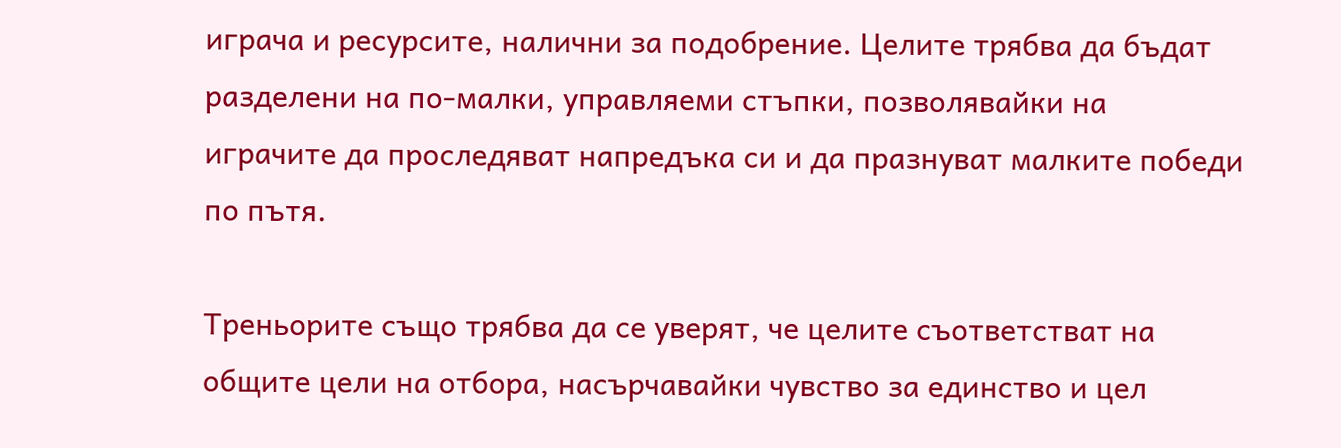играча и ресурсите, налични за подобрение. Целите трябва да бъдат разделени на по-малки, управляеми стъпки, позволявайки на играчите да проследяват напредъка си и да празнуват малките победи по пътя.

Треньорите също трябва да се уверят, че целите съответстват на общите цели на отбора, насърчавайки чувство за единство и цел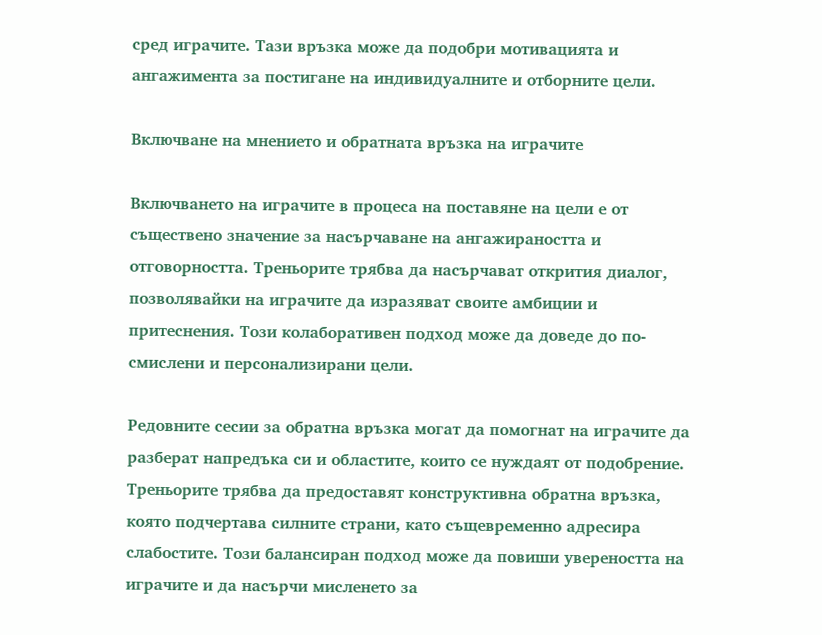сред играчите. Тази връзка може да подобри мотивацията и ангажимента за постигане на индивидуалните и отборните цели.

Включване на мнението и обратната връзка на играчите

Включването на играчите в процеса на поставяне на цели е от съществено значение за насърчаване на ангажираността и отговорността. Треньорите трябва да насърчават открития диалог, позволявайки на играчите да изразяват своите амбиции и притеснения. Този колаборативен подход може да доведе до по-смислени и персонализирани цели.

Редовните сесии за обратна връзка могат да помогнат на играчите да разберат напредъка си и областите, които се нуждаят от подобрение. Треньорите трябва да предоставят конструктивна обратна връзка, която подчертава силните страни, като същевременно адресира слабостите. Този балансиран подход може да повиши увереността на играчите и да насърчи мисленето за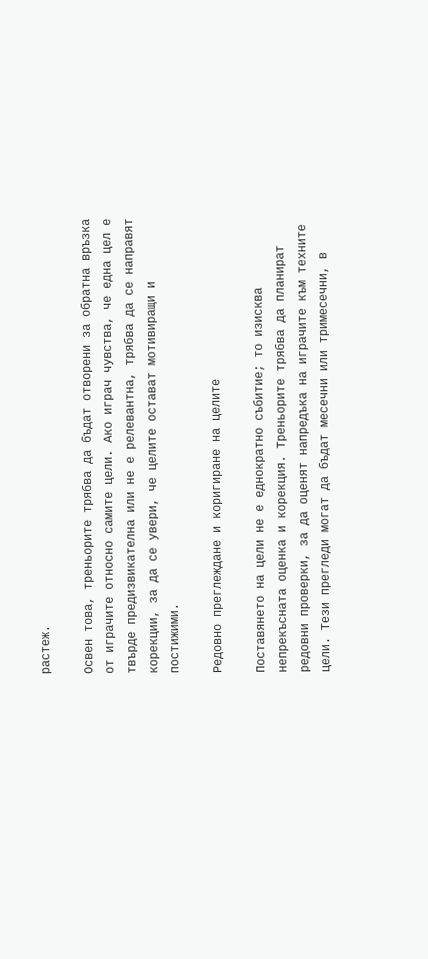растеж.

Освен това, треньорите трябва да бъдат отворени за обратна връзка от играчите относно самите цели. Ако играч чувства, че една цел е твърде предизвикателна или не е релевантна, трябва да се направят корекции, за да се увери, че целите остават мотивиращи и постижими.

Редовно преглеждане и коригиране на целите

Поставянето на цели не е еднократно събитие; то изисква непрекъсната оценка и корекция. Треньорите трябва да планират редовни проверки, за да оценят напредъка на играчите към техните цели. Тези прегледи могат да бъдат месечни или тримесечни, в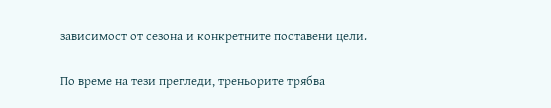зависимост от сезона и конкретните поставени цели.

По време на тези прегледи, треньорите трябва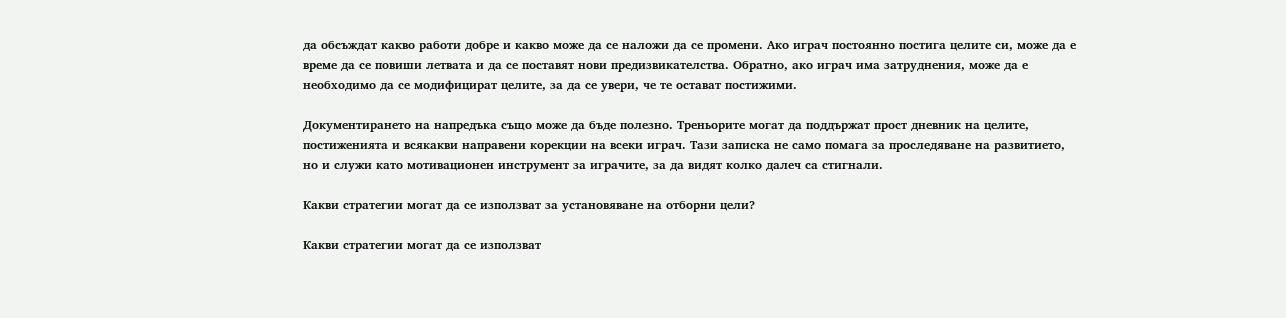да обсъждат какво работи добре и какво може да се наложи да се промени. Ако играч постоянно постига целите си, може да е време да се повиши летвата и да се поставят нови предизвикателства. Обратно, ако играч има затруднения, може да е необходимо да се модифицират целите, за да се увери, че те остават постижими.

Документирането на напредъка също може да бъде полезно. Треньорите могат да поддържат прост дневник на целите, постиженията и всякакви направени корекции на всеки играч. Тази записка не само помага за проследяване на развитието, но и служи като мотивационен инструмент за играчите, за да видят колко далеч са стигнали.

Какви стратегии могат да се използват за установяване на отборни цели?

Какви стратегии могат да се използват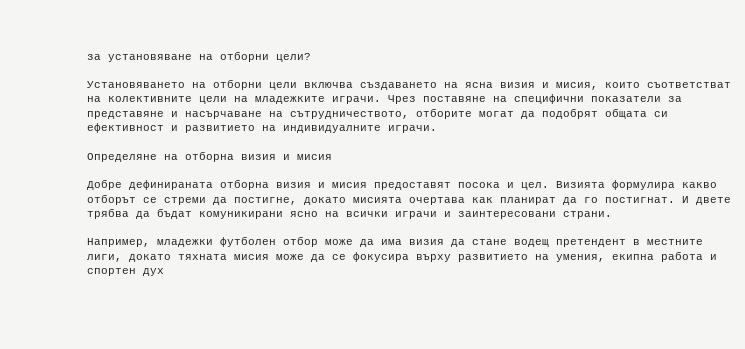за установяване на отборни цели?

Установяването на отборни цели включва създаването на ясна визия и мисия, които съответстват на колективните цели на младежките играчи. Чрез поставяне на специфични показатели за представяне и насърчаване на сътрудничеството, отборите могат да подобрят общата си ефективност и развитието на индивидуалните играчи.

Определяне на отборна визия и мисия

Добре дефинираната отборна визия и мисия предоставят посока и цел. Визията формулира какво отборът се стреми да постигне, докато мисията очертава как планират да го постигнат. И двете трябва да бъдат комуникирани ясно на всички играчи и заинтересовани страни.

Например, младежки футболен отбор може да има визия да стане водещ претендент в местните лиги, докато тяхната мисия може да се фокусира върху развитието на умения, екипна работа и спортен дух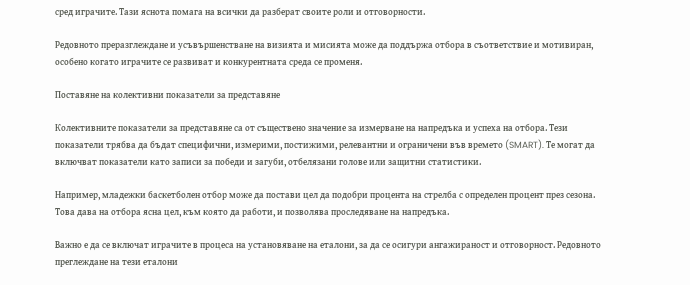сред играчите. Тази яснота помага на всички да разберат своите роли и отговорности.

Редовното преразглеждане и усъвършенстване на визията и мисията може да поддържа отбора в съответствие и мотивиран, особено когато играчите се развиват и конкурентната среда се променя.

Поставяне на колективни показатели за представяне

Колективните показатели за представяне са от съществено значение за измерване на напредъка и успеха на отбора. Тези показатели трябва да бъдат специфични, измерими, постижими, релевантни и ограничени във времето (SMART). Те могат да включват показатели като записи за победи и загуби, отбелязани голове или защитни статистики.

Например, младежки баскетболен отбор може да постави цел да подобри процента на стрелба с определен процент през сезона. Това дава на отбора ясна цел, към която да работи, и позволява проследяване на напредъка.

Важно е да се включат играчите в процеса на установяване на еталони, за да се осигури ангажираност и отговорност. Редовното преглеждане на тези еталони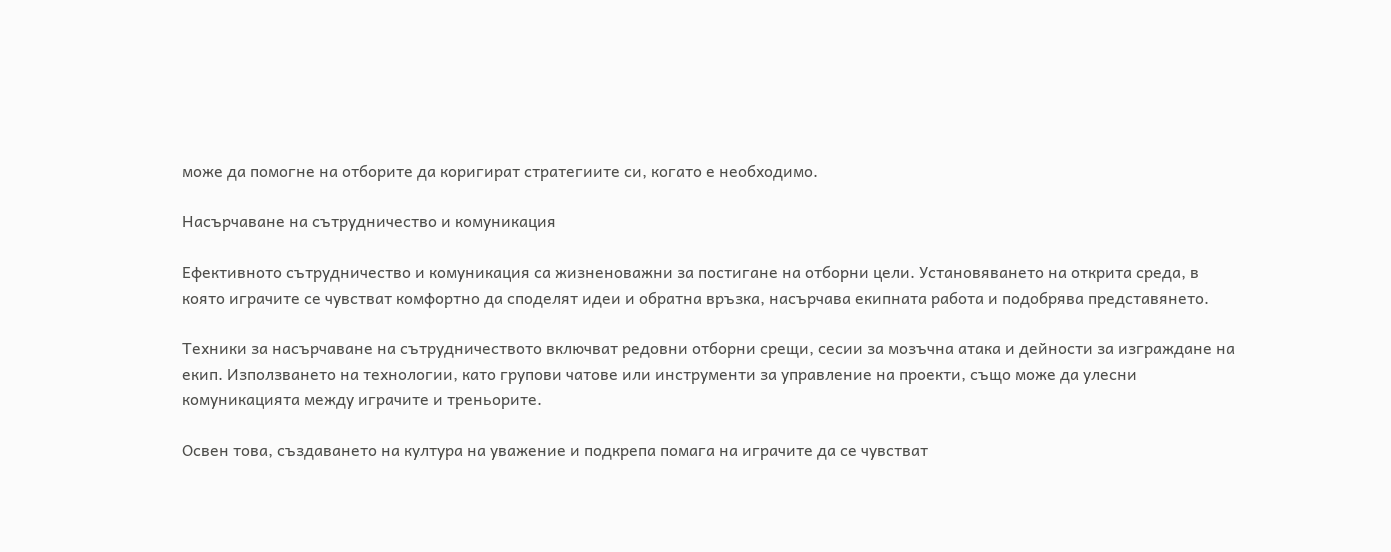може да помогне на отборите да коригират стратегиите си, когато е необходимо.

Насърчаване на сътрудничество и комуникация

Ефективното сътрудничество и комуникация са жизненоважни за постигане на отборни цели. Установяването на открита среда, в която играчите се чувстват комфортно да споделят идеи и обратна връзка, насърчава екипната работа и подобрява представянето.

Техники за насърчаване на сътрудничеството включват редовни отборни срещи, сесии за мозъчна атака и дейности за изграждане на екип. Използването на технологии, като групови чатове или инструменти за управление на проекти, също може да улесни комуникацията между играчите и треньорите.

Освен това, създаването на култура на уважение и подкрепа помага на играчите да се чувстват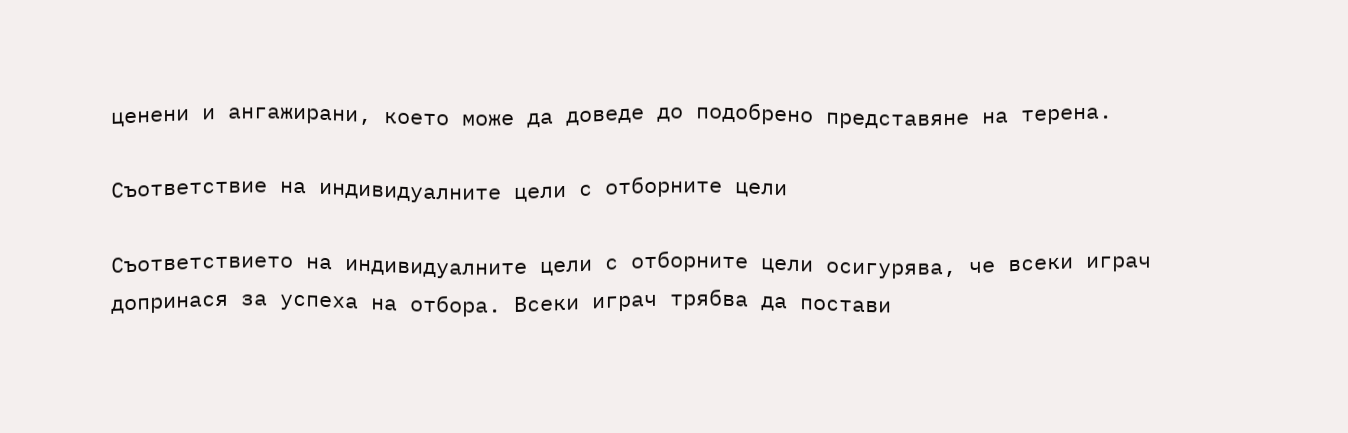ценени и ангажирани, което може да доведе до подобрено представяне на терена.

Съответствие на индивидуалните цели с отборните цели

Съответствието на индивидуалните цели с отборните цели осигурява, че всеки играч допринася за успеха на отбора. Всеки играч трябва да постави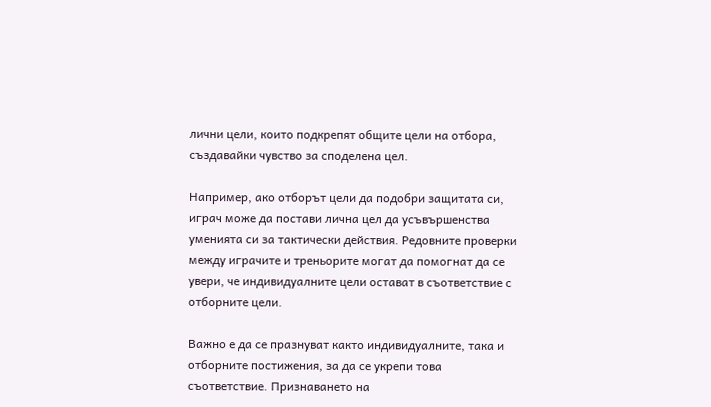лични цели, които подкрепят общите цели на отбора, създавайки чувство за споделена цел.

Например, ако отборът цели да подобри защитата си, играч може да постави лична цел да усъвършенства уменията си за тактически действия. Редовните проверки между играчите и треньорите могат да помогнат да се увери, че индивидуалните цели остават в съответствие с отборните цели.

Важно е да се празнуват както индивидуалните, така и отборните постижения, за да се укрепи това съответствие. Признаването на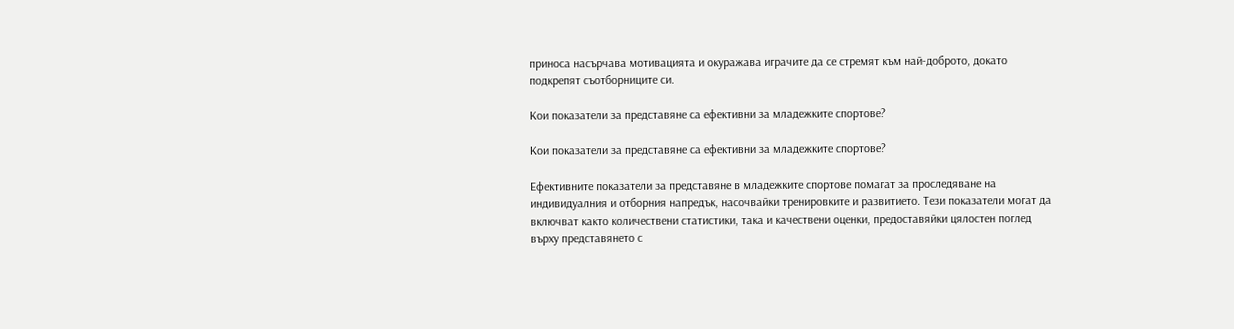приноса насърчава мотивацията и окуражава играчите да се стремят към най-доброто, докато подкрепят съотборниците си.

Кои показатели за представяне са ефективни за младежките спортове?

Кои показатели за представяне са ефективни за младежките спортове?

Ефективните показатели за представяне в младежките спортове помагат за проследяване на индивидуалния и отборния напредък, насочвайки тренировките и развитието. Тези показатели могат да включват както количествени статистики, така и качествени оценки, предоставяйки цялостен поглед върху представянето с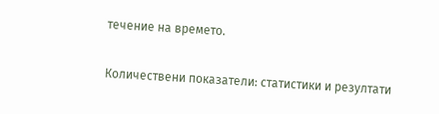течение на времето.

Количествени показатели: статистики и резултати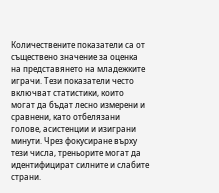Количествените показатели са от съществено значение за оценка на представянето на младежките играчи. Тези показатели често включват статистики, които могат да бъдат лесно измерени и сравнени, като отбелязани голове, асистенции и изиграни минути. Чрез фокусиране върху тези числа, треньорите могат да идентифицират силните и слабите страни.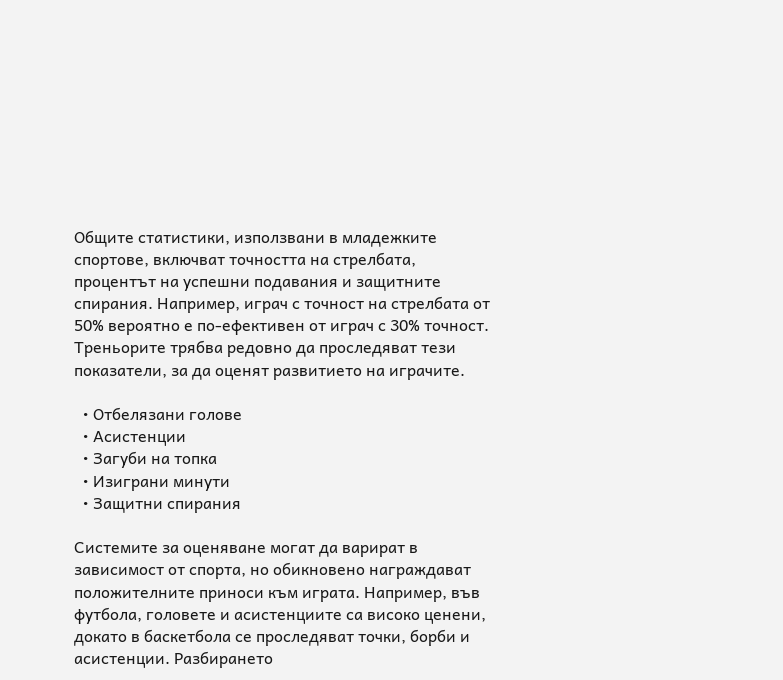Общите статистики, използвани в младежките спортове, включват точността на стрелбата, процентът на успешни подавания и защитните спирания. Например, играч с точност на стрелбата от 50% вероятно е по-ефективен от играч с 30% точност. Треньорите трябва редовно да проследяват тези показатели, за да оценят развитието на играчите.

  • Отбелязани голове
  • Асистенции
  • Загуби на топка
  • Изиграни минути
  • Защитни спирания

Системите за оценяване могат да варират в зависимост от спорта, но обикновено награждават положителните приноси към играта. Например, във футбола, головете и асистенциите са високо ценени, докато в баскетбола се проследяват точки, борби и асистенции. Разбирането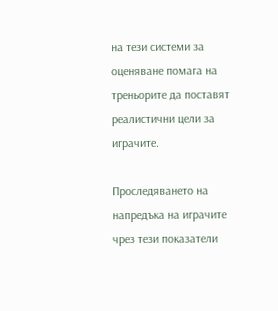на тези системи за оценяване помага на треньорите да поставят реалистични цели за играчите.

Проследяването на напредъка на играчите чрез тези показатели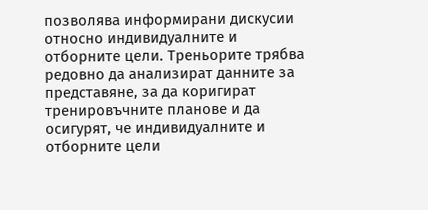позволява информирани дискусии относно индивидуалните и отборните цели. Треньорите трябва редовно да анализират данните за представяне, за да коригират тренировъчните планове и да осигурят, че индивидуалните и отборните цели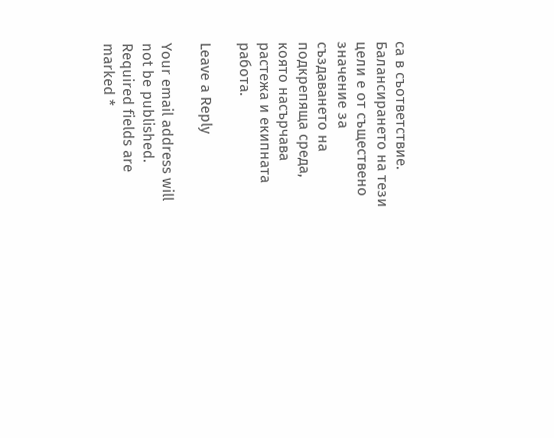са в съответствие. Балансирането на тези цели е от съществено значение за създаването на подкрепяща среда, която насърчава растежа и екипната работа.

Leave a Reply

Your email address will not be published. Required fields are marked *